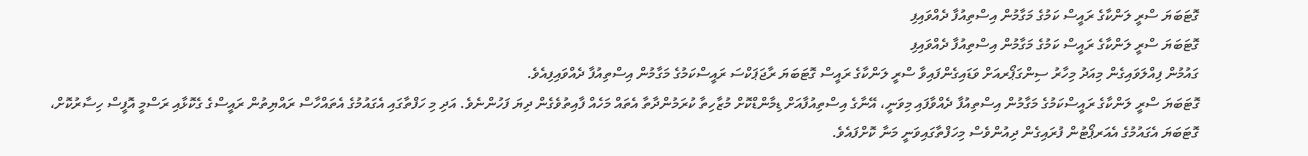ގޮޓަބަޔަ ސްރީ ލަންކާގެ ރައީސް ކަމުގެ މަގާމުން އިސްތިއުފާ ދެއްވައިފި
ގޮޓަބަޔަ ސްރީ ލަންކާގެ ރައީސް ކަމުގެ މަގާމުން އިސްތިއުފާ ދެއްވައިފި
ގައުމުން ފިއްލަވައިގެން މިއަދު މިހާރު ސިންގަޕޯރއަށް ވަޑައިގެންފައިވާ ސްރީ ލަންކާގެ ރައީސް ގޮޓަބަޔަ ރާޖަޕަކްސަ ރައީސްކަމުގެ މަގާމުން އިސްތިއުފާ ދެއްވައިފިއެވެ.
ގޮޓަބަޔަ ސްރީ ލަންކާގެ ރައީސްކަމުގެ މަގާމުން އިސްތިއުފާ ދެއްވާފައި މިވަނީ، އޭނާގެ އިސްތިއުފާއަށް ޑިމާންޑްކޮށް މުޒާހިތާ ކުރަމުންދާތާ އެތައް މަހެއް ފާއިތުވެގެން ދިޔަ ފަހުންނެވެ. އަދި މި ހަފްތާގައި އެގައުމުގެ އެތައްހާސް ރައްޔިތުން ރައީސްގެ ގެކޮޅާއި ރަސްމީ އޮފީސް ހިސާރުކޮށް، ގޮޓަބަޔަ އެގައުމުގެ އެއަރޕޯޓުން ފުރައިގެން ދިއުންވެސް މިހަފްތާގައިވަނީ މަނާ ކޮށްފައެވެ.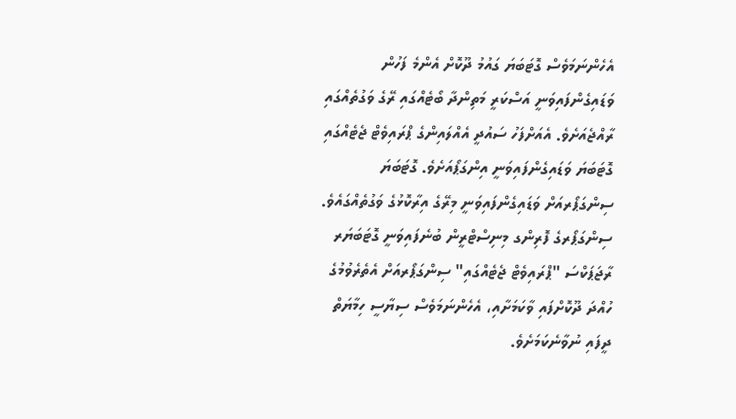އެހެންނަމަވެސް ގޮޓަބަޔަ ގައުމު ދޫކޮށް އެންމެ ފަހުން ވަޑައިގެންފައިވަނީ އަސްކަރީ މަތިންދާ ބޯޓެއްގައި ރޭގެ ވަގުތެއްގައި ރާއްޖެއަށެވެ. އެއަށްފަހު ސައުދީ އެއްލައިންގެ ޕްރައިވެޓް ޖެޓެއްގައި ގޮޓަބަޔަ ވަޑައިގެންފައިވަނީ އިންގަޕޯއަށެވެ. ގޮޓަބަޔަ ސިންގަޕޯރއަށް ވަޑައިގެންފައިވަނީ މިރޭގެ އިރާކޮޅުގެ ވަގުތެއްގައެވެ.
ސިންގަޕޯރގެ ފޮރިންގ މިނިސްޓްރީން ބުނެފައިވަނީ ގޮޓަބަޔަރ ރާޖަޕަކްސަ "ޕްރައިވެޓް ޖެޓެއްގައި" ސިންގަޕޯރއަށް އެތެރެވުމުގެ ހުއްދަ ދޫކޮށްފައި ވާކަމަށާއި، އެހެންނަމަވެސް ސިޔާސީ ހިމާޔަތް ދީފައި ނުވާނެކަމަށެވެ.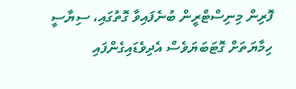ފޮރިން މިނިސްޓްރީން ބުނެފައިވާ ގޮތުގައި، ސިޔާސީ ހިމާޔަތަށް ގޮޓަބަޔަވެސް އެދިވެޑައިގެންފައި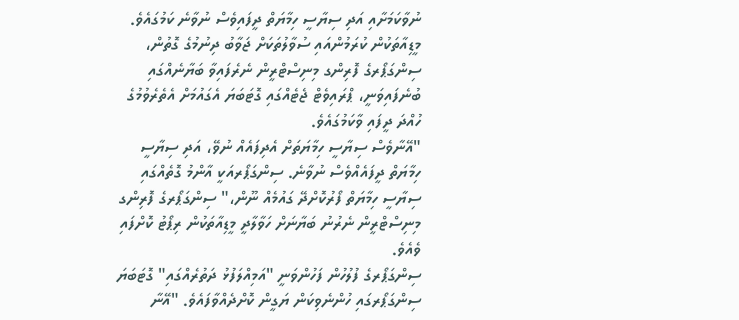ނުވާކަމަށާއި އަދި ސިޔާސީ ހިމާޔަތް ދީފައިވެސް ނުވާނެ ކަމުގައެވެ.
މީޑިއާތަކުން ކުރަމުންއައި ސުވާލުތަކަށް ޖަވާބު ދިނުމުގެ ގޮތުން، ސިންގަޕޯރގެ ފޮރިންގ މިނިސްޓްރީން ނެރެފައިވާ ބަޔާނެއްގައި ބުނެފައިވަނީ، ޕްރައިވެޓް ޖެޓެއްގައި ގޮޓަބަޔަ އެގައުމަށް އެތެރެވުމުގެ ހުއްދަ ދީފައި ވާކަމުގައެވެ.
"އޭނާވެސް ސިޔާސީ ހިމާޔަތަށް އެދިފައެއް ނުވޭ، އަދި ސިޔާސީ ހިމާޔަތް ދީފައެއްވެސް ނުވާނެ. ސިންގަޕޯރއަކީ އާންމު ގޮތެއްގައި ސިޔާސީ ހިމާޔަތް ފޯރުކޮށްދޭ ގައުމެއް ނޫން،" ސިންގަޕޯރގެ ފޮރިންގ މިނިސްޓްރީން ނެރުނު ބަޔާނަށް ހަވާލާދީ މީޑިއާތަކުން ރިޕޯޓު ކޮށްފައި ވެއެވެ.
ސިންގަޕޯރގެ ފުލުހުން ފަހުންވަނީ "އަމިއްލަފުޅު ދަތުރެއްގައި" ގޮޓަބަޔަ ސިންގަޕޯރގައި ހުންނެވިކަން ޔަގީން ކޮށްދެއްވާފައެވެ. "އޭނާ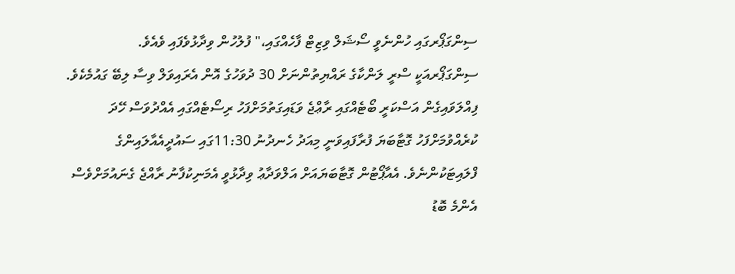ސިންގަޕޯރގައި ހުންނެވީ ސޯޝަލް ވިޒިޓް ފާހެއްގައި،" ފުލުހުން ވިދާޅުވެފައި ވެއެވެ.
ސިންގަޕޯރއަކީ ސްރީ ލަންކާގެ ރައްޔިތުންނަށް 30 ދުވަހުގެ އޮން އެރައިވަލް ވިސާ ލިބޭ ގައުމެކެވެ.
ފިއްލަވައިގެން އަސްކަރީ ބޯޓެއްގައި ރާޢްޖެ ވަޑައިގަތުމަށްފަހު ރިސޯޓެއްގައި އެއްދުވަސް ހޭދަ ކުރެއްވުމަށްފަހު ގޮޓާބަޔަ ފުރާފައިވަނީ މިއަދު ހެނދުނު 11:30ގައި ސައުދީއެއާލައިންގެ ފްލައިޓަކުންނެވެ. އެއާޕޯޓުން ގޮޓާބަޔައަށް އަލްވަދާޢު ވިދާޅުވީ އެމަނިކުފާނު ރާއްޖެ ގެނައުމަށްވެސް އެންމެ ބޮޑު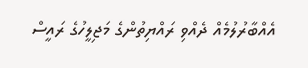އެއްބާރުލުމެއް ދެއްވި ރައްޔިތުންގެ މަޖިލީހުގެ ރައީސް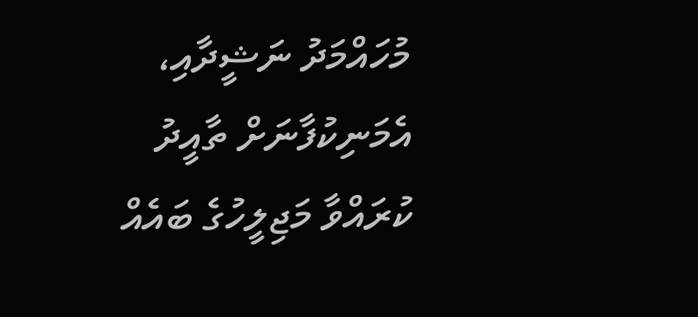މުހައްމަދު ނަޝީދާއި، އެމަނިކުފާނަށް ތާއީދު ކުރައްވާ މަޖިލީހުގެ ބައެއް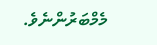މެމްބަރުންނެވެ.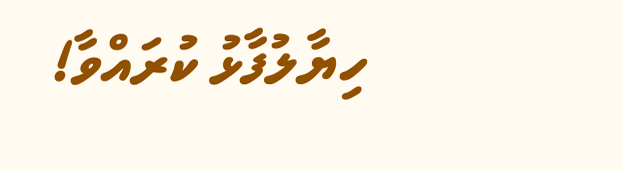ހިޔާލުފާޅު ކުރައްވާ!